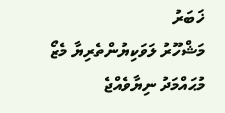ޚަބަރު
މަޝްހޫރު ލަވަކިޔުންތެރިޔާ މެޒޯ މުޙައްމަދު ނިޔާވެއްޖެ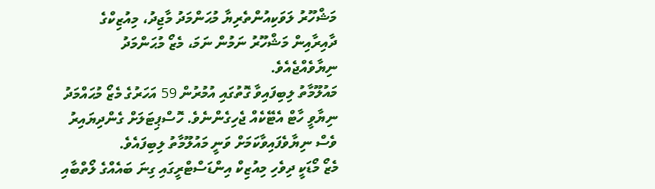މަޝްހޫރު ލަވަކިއުންތެރިޔާ މުޙަންމަދު މާޖިދު، މިއުޒިކްގެ ދާއިރާއިން މަޝްހޫރު ނަމުން ނަމަ، މެޒޯ މުޙަންމަދު ނިޔާވެއްޖެއެވެ.
މައުލޫމާތު ލިބިފައިވާ ގޮތުގައި އުމުރުން 59 އަހަރުގެ މެޒޯ މުޙައްމަދު ނިޔާވީ ހާޓް އެޓޭކެއް ޖެހިގެންނެވެ. ހޮސްޕިޓަލަށް ގެންދިޔައިރު ވެސް ނިޔާވެފައިވާކަމަށް ވަނީ މައުލޫމާތު ލިބިފައެވެ.
މެޒޯ މޯޑަކީ ދިވެހި މިއުޒިކް އިންޑަސްޓްރީގައި ގިނަ ބައެއްގެ ލޯތްބާއި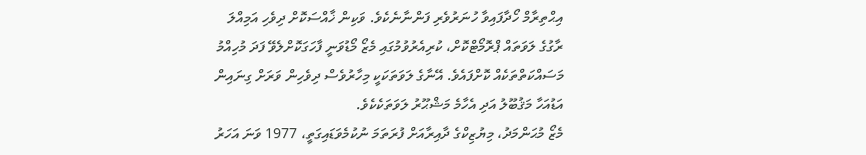އިޙްތިރާމް ހޯދާފައިވާ ހުނަރުވެރި ފަންނާނެކެވެ. ވަކިން ޚާއްސަކޮށް ދިވެހި އަމިއްލަ ރާގުގެ ލަވަތައް ޕްރޮމޯޓްކޮށް، ކުރިއެރުވުމުގައި މެޒޯ މޯޑުވަނީ ފާހަގަކޮށްލެވޭ ފަދަ މުހިއްމު މަސައްކަތްތަކެއް ކޮށްފައެވެ. އޭނާގެ ލަވަތަކަކީ މިހާރުވެސް ދިވެހިން ވަރަށް ގިނައިން އަޑުއަހާ މަޤުބޫލު އަދި އެހާމެ މަޝްޙޫރު ލަވަތަކެކެވެ.
މެޒޯ މުޙަންމަދު، މިޔުޒިކްގެ ދާއިރާއަށް ފުރަތަމަ ނުކުމެވަޑައިގަތީ، 1977 ވަނަ އަހަރު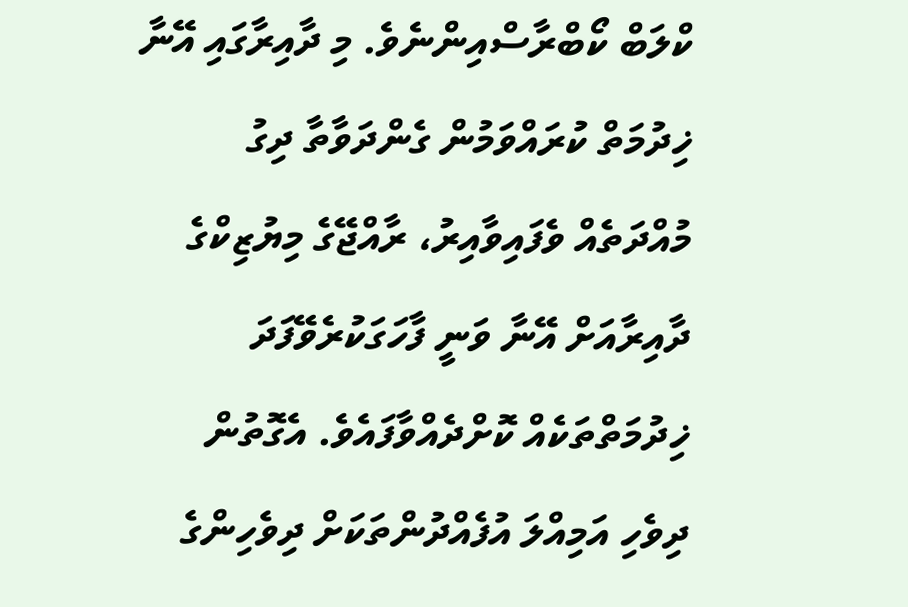ކްލަބް ކޯބްރާސްއިންނެވެ. މި ދާއިރާގައި އޭނާ ޚިދުމަތް ކުރައްވަމުން ގެންދަވާތާ ދިގު މުއްދަތެއް ވެފައިވާއިރު، ރާއްޖޭގެ މިޔުޒިކްގެ ދާއިރާއަށް އޭނާ ވަނީ ފާހަގަކުރެވޭފަދަ ޚިދުމަތްތަކެއް ކޮށްދެއްވާފައެވެ. އެގޮތުން ދިވެހި އަމިއްލަ އުފެއްދުންތަކަށް ދިވެހިންގެ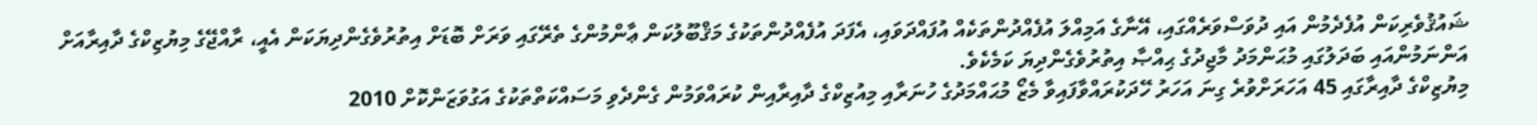ޝައުޤުވެރިކަން އުފެދެމުން އައި ދުވަސްވަރެއްގައި، އޭނާގެ އަމިއްލަ އުފެއްދުންތަކެއް އުފައްދަވައި، އެފަދަ އުފެއްދުންތަކުގެ މަޤްބޫލުކަން ޢާންމުންގެ ތެރޭގައި ވަރަށް ބޮޑަށް އިތުރުވެގެންދިޔަކަން އެއީ، ރާއްޖޭގެ މިޔުޒިކްގެ ދާއިރާއަށް އަންނަމުންއައި ބަދަލުގައި މުޙަންމަދު މާޖިދުގެ ޙިއްޞާ އިތުރުވެގެންދިޔަ ކަމެކެވެ.
މިޔުޒިކްގެ ދާއިރާގައި 45 އަހަރަށްވުރެ ގިނަ އަހަރު ހޭދަކުރައްވާފައިވާ މެޒޯ މުޙައްމަދުގެ ހުނަރާއި މިއުޒިކްގެ ދާއިރާއިން ކުރައްވަމުން ގެންދެވި މަސައްކަތްތަކުގެ އަގުވަޒަންކޮށް 2010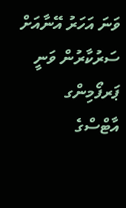ވަނަ އަހަރު އޭނާއަށް ސަރުކާރުން ވަނީ ޕަރފޯމިންގ އާޓްސްގެ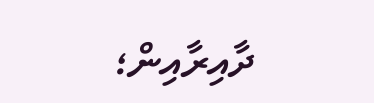ދާއިރާއިން؛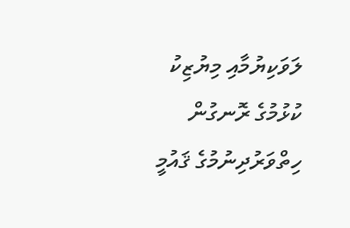ލަވަކިޔުމާއި މިޔުޒިކު ކުޅުމުގެ ރޮނގުން ހިތްވަރުދިނުމުގެ ޤައުމީ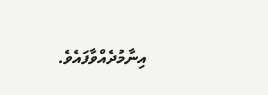އިނާމުދެއްވާފައެވެ.